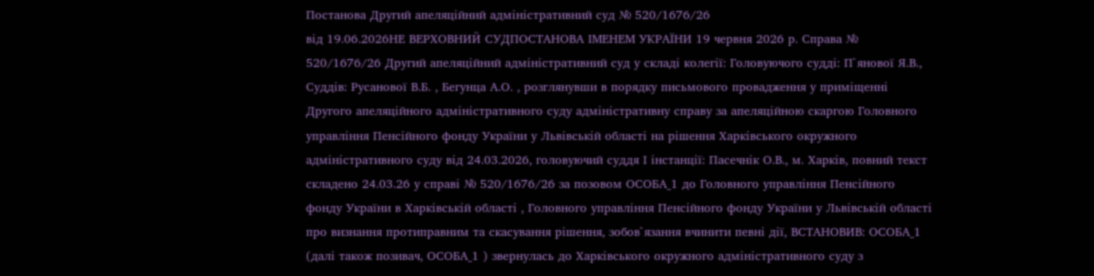Постанова Другий апеляційний адміністративний суд № 520/1676/26
від 19.06.2026НЕ ВЕРХОВНИЙ СУДПОСТАНОВА ІМЕНЕМ УКРАЇНИ 19 червня 2026 р. Справа № 520/1676/26 Другий апеляційний адміністративний суд у складі колегії: Головуючого судді: П`янової Я.В., Суддів: Русанової В.Б. , Бегунца А.О. , розглянувши в порядку письмового провадження у приміщенні Другого апеляційного адміністративного суду адміністративну справу за апеляційною скаргою Головного управління Пенсійного фонду України у Львівській області на рішення Харківського окружного адміністративного суду від 24.03.2026, головуючий суддя І інстанції: Пасечнік О.В., м. Харків, повний текст складено 24.03.26 у справі № 520/1676/26 за позовом ОСОБА_1 до Головного управління Пенсійного фонду України в Харківській області , Головного управління Пенсійного фонду України у Львівській області про визнання протиправним та скасування рішення, зобов`язання вчинити певні дії, ВСТАНОВИВ: ОСОБА_1 (далі також позивач, ОСОБА_1 ) звернулась до Харківського окружного адміністративного суду з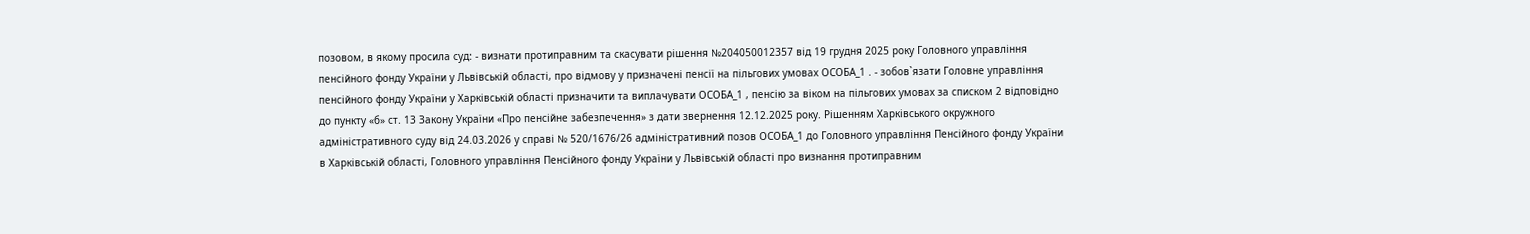позовом, в якому просила суд: - визнати протиправним та скасувати рішення №204050012357 від 19 грудня 2025 року Головного управління пенсійного фонду України у Львівській області, про відмову у призначені пенсії на пільгових умовах ОСОБА_1 . - зобов`язати Головне управління пенсійного фонду України у Харківській області призначити та виплачувати ОСОБА_1 , пенсію за віком на пільгових умовах за списком 2 відповідно до пункту «б» ст. 13 Закону України «Про пенсійне забезпечення» з дати звернення 12.12.2025 року. Рішенням Харківського окружного адміністративного суду від 24.03.2026 у справі № 520/1676/26 адміністративний позов ОСОБА_1 до Головного управління Пенсійного фонду України в Харківській області, Головного управління Пенсійного фонду України у Львівській області про визнання протиправним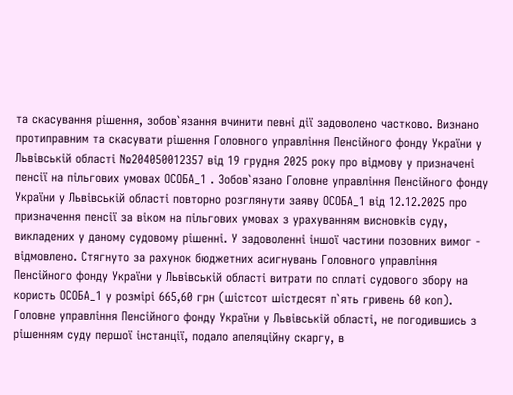та скасування рішення, зобов`язання вчинити певні дії задоволено частково. Визнано протиправним та скасувати рішення Головного управління Пенсійного фонду України у Львівській області №204050012357 від 19 грудня 2025 року про відмову у призначені пенсії на пільгових умовах ОСОБА_1 . Зобов`язано Головне управління Пенсійного фонду України у Львівській області повторно розглянути заяву ОСОБА_1 від 12.12.2025 про призначення пенсії за віком на пільгових умовах з урахуванням висновків суду, викладених у даному судовому рішенні. У задоволенні іншої частини позовних вимог - відмовлено. Стягнуто за рахунок бюджетних асигнувань Головного управління Пенсійного фонду України у Львівській області витрати по сплаті судового збору на користь ОСОБА_1 у розмірі 665,60 грн (шістсот шістдесят п`ять гривень 60 коп). Головне управління Пенсійного фонду України у Львівській області, не погодившись з рішенням суду першої інстанції, подало апеляційну скаргу, в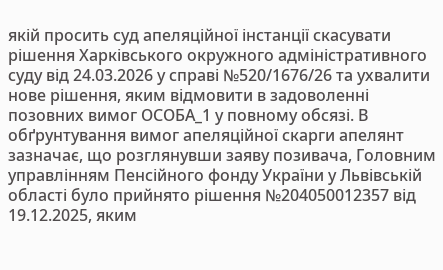якій просить суд апеляційної інстанції скасувати рішення Харківського окружного адміністративного суду від 24.03.2026 у справі №520/1676/26 та ухвалити нове рішення, яким відмовити в задоволенні позовних вимог ОСОБА_1 у повному обсязі. В обґрунтування вимог апеляційної скарги апелянт зазначає, що розглянувши заяву позивача, Головним управлінням Пенсійного фонду України у Львівській області було прийнято рішення №204050012357 від 19.12.2025, яким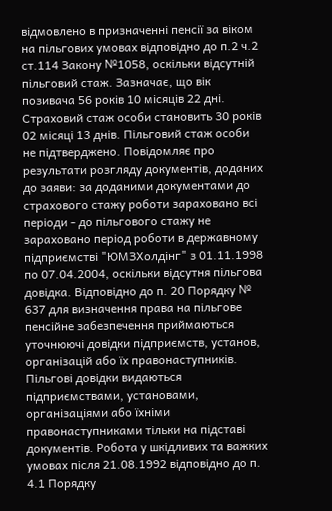відмовлено в призначенні пенсії за віком на пільгових умовах відповідно до п.2 ч.2 ст.114 Закону №1058, оскільки відсутній пільговий стаж. Зазначає, що вік позивача 56 років 10 місяців 22 дні. Страховий стаж особи становить 30 років 02 місяці 13 днів. Пільговий стаж особи не підтверджено. Повідомляє про результати розгляду документів, доданих до заяви: за доданими документами до страхового стажу роботи зараховано всі періоди - до пільгового стажу не зараховано період роботи в державному підприємстві "ЮМЗХолдінг" з 01.11.1998 по 07.04.2004, оскільки відсутня пільгова довідка. Відповідно до п. 20 Порядку № 637 для визначення права на пільгове пенсійне забезпечення приймаються уточнюючі довідки підприємств, установ, організацій або їх правонаступників. Пільгові довідки видаються підприємствами, установами, організаціями або їхніми правонаступниками тільки на підставі документів. Робота у шкідливих та важких умовах після 21.08.1992 відповідно до п. 4.1 Порядку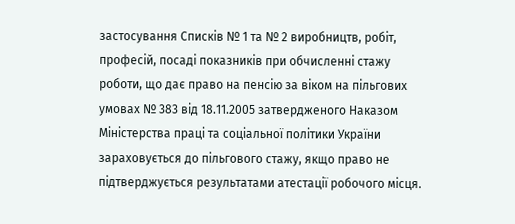застосування Списків № 1 та № 2 виробництв, робіт, професій, посаді показників при обчисленні стажу роботи, що дає право на пенсію за віком на пільгових умовах № 383 від 18.11.2005 затвердженого Наказом Міністерства праці та соціальної політики України зараховується до пільгового стажу, якщо право не підтверджується результатами атестації робочого місця.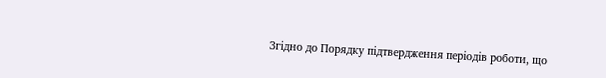Згідно до Порядку підтвердження періодів роботи, що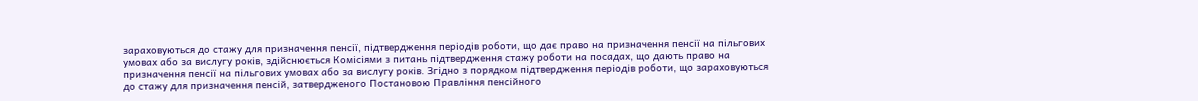зараховуються до стажу для призначення пенсії, підтвердження періодів роботи, що дає право на призначення пенсії на пільгових умовах або за вислугу років, здійснюється Комісіями з питань підтвердження стажу роботи на посадах, що дають право на призначення пенсії на пільгових умовах або за вислугу років. Згідно з порядком підтвердження періодів роботи, що зараховуються до стажу для призначення пенсій, затвердженого Постановою Правління пенсійного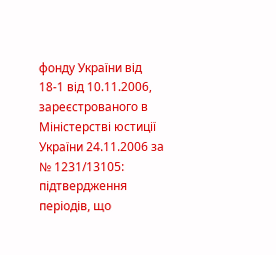фонду України від 18-1 від 10.11.2006, зареєстрованого в Міністерстві юстиції України 24.11.2006 за № 1231/13105: підтвердження періодів, що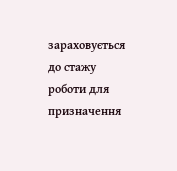зараховується до стажу роботи для призначення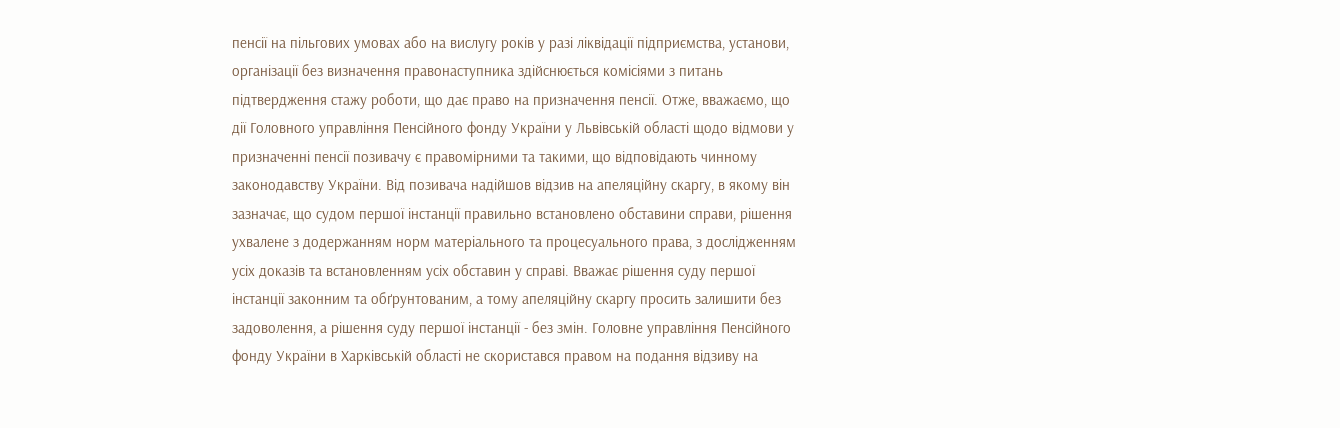пенсії на пільгових умовах або на вислугу років у разі ліквідації підприємства, установи, організації без визначення правонаступника здійснюється комісіями з питань підтвердження стажу роботи, що дає право на призначення пенсії. Отже, вважаємо, що дії Головного управління Пенсійного фонду України у Львівській області щодо відмови у призначенні пенсії позивачу є правомірними та такими, що відповідають чинному законодавству України. Від позивача надійшов відзив на апеляційну скаргу, в якому він зазначає, що судом першої інстанції правильно встановлено обставини справи, рішення ухвалене з додержанням норм матеріального та процесуального права, з дослідженням усіх доказів та встановленням усіх обставин у справі. Вважає рішення суду першої інстанції законним та обґрунтованим, а тому апеляційну скаргу просить залишити без задоволення, а рішення суду першої інстанції - без змін. Головне управління Пенсійного фонду України в Харківській області не скористався правом на подання відзиву на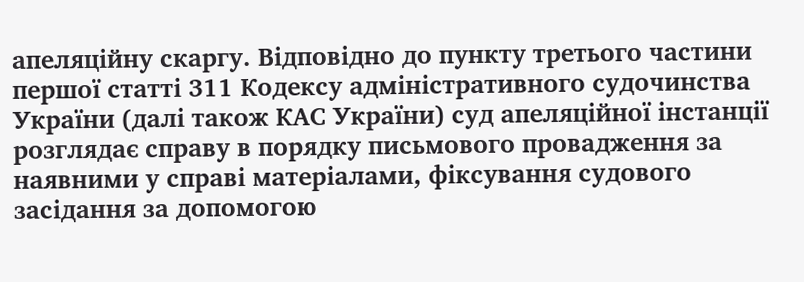апеляційну скаргу. Відповідно до пункту третього частини першої статті 311 Кодексу адміністративного судочинства України (далі також КАС України) суд апеляційної інстанції розглядає справу в порядку письмового провадження за наявними у справі матеріалами, фіксування судового засідання за допомогою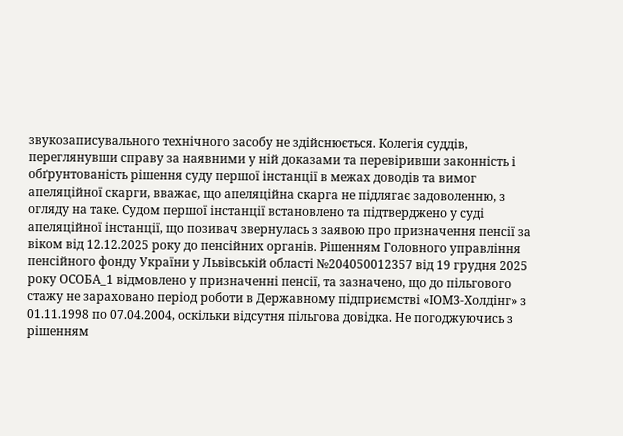звукозаписувального технічного засобу не здійснюється. Колегія суддів, переглянувши справу за наявними у ній доказами та перевіривши законність і обґрунтованість рішення суду першої інстанції в межах доводів та вимог апеляційної скарги, вважає, що апеляційна скарга не підлягає задоволенню, з огляду на таке. Судом першої інстанції встановлено та підтверджено у суді апеляційної інстанції, що позивач звернулась з заявою про призначення пенсії за віком від 12.12.2025 року до пенсійних органів. Рішенням Головного управління пенсійного фонду України у Львівській області №204050012357 від 19 грудня 2025 року ОСОБА_1 відмовлено у призначенні пенсії, та зазначено, що до пільгового стажу не зараховано період роботи в Державному підприємстві «ІOM3-Холдінг» з 01.11.1998 по 07.04.2004, оскільки відсутня пільгова довідка. Не погоджуючись з рішенням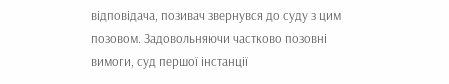відповідача, позивач звернувся до суду з цим позовом. Задовольняючи частково позовні вимоги, суд першої інстанції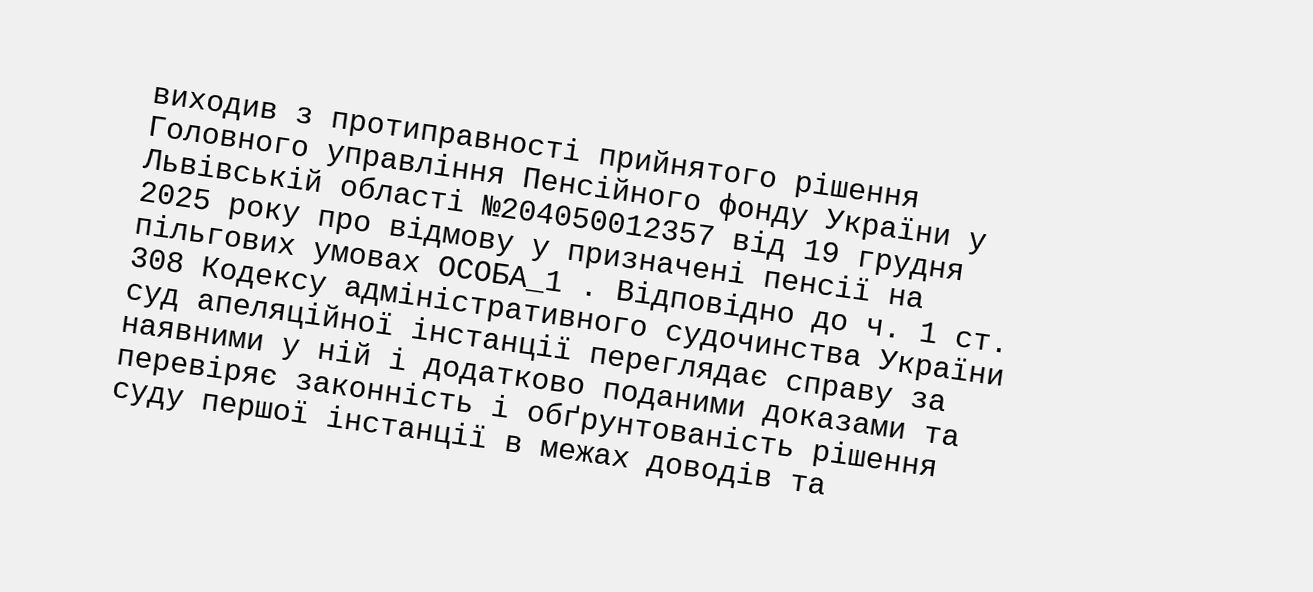виходив з протиправності прийнятого рішення Головного управління Пенсійного фонду України у Львівській області №204050012357 від 19 грудня 2025 року про відмову у призначені пенсії на пільгових умовах ОСОБА_1 . Відповідно до ч. 1 ст. 308 Кодексу адміністративного судочинства України суд апеляційної інстанції переглядає справу за наявними у ній і додатково поданими доказами та перевіряє законність і обґрунтованість рішення суду першої інстанції в межах доводів та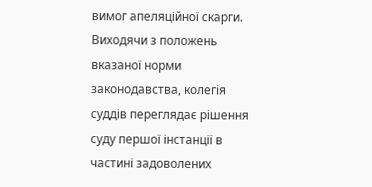вимог апеляційної скарги. Виходячи з положень вказаної норми законодавства, колегія суддів переглядає рішення суду першої інстанції в частині задоволених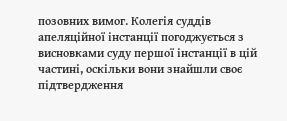позовних вимог. Колегія суддів апеляційної інстанції погоджується з висновками суду першої інстанції в цій частині, оскільки вони знайшли своє підтвердження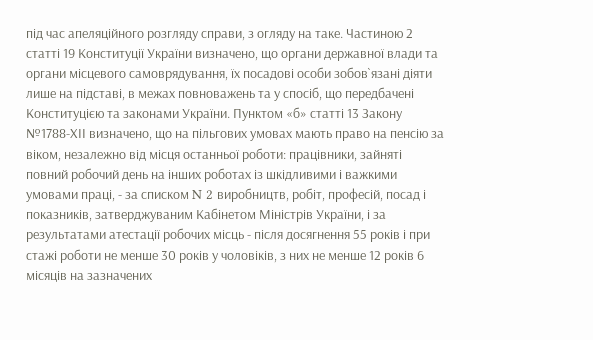під час апеляційного розгляду справи, з огляду на таке. Частиною 2 статті 19 Конституції України визначено, що органи державної влади та органи місцевого самоврядування, їх посадові особи зобов`язані діяти лише на підставі, в межах повноважень та у спосіб, що передбачені Конституцією та законами України. Пунктом «б» статті 13 Закону №1788-ХІІ визначено, що на пільгових умовах мають право на пенсію за віком, незалежно від місця останньої роботи: працівники, зайняті повний робочий день на інших роботах із шкідливими і важкими умовами праці, - за списком N 2 виробництв, робіт, професій, посад і показників, затверджуваним Кабінетом Міністрів України, і за результатами атестації робочих місць - після досягнення 55 років і при стажі роботи не менше 30 років у чоловіків, з них не менше 12 років 6 місяців на зазначених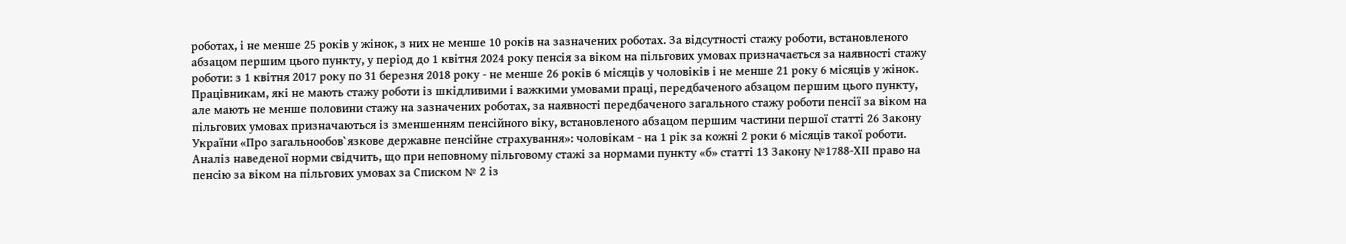роботах, і не менше 25 років у жінок, з них не менше 10 років на зазначених роботах. За відсутності стажу роботи, встановленого абзацом першим цього пункту, у період до 1 квітня 2024 року пенсія за віком на пільгових умовах призначається за наявності стажу роботи: з 1 квітня 2017 року по 31 березня 2018 року - не менше 26 років 6 місяців у чоловіків і не менше 21 року 6 місяців у жінок. Працівникам, які не мають стажу роботи із шкідливими і важкими умовами праці, передбаченого абзацом першим цього пункту, але мають не менше половини стажу на зазначених роботах, за наявності передбаченого загального стажу роботи пенсії за віком на пільгових умовах призначаються із зменшенням пенсійного віку, встановленого абзацом першим частини першої статті 26 Закону України «Про загальнообов`язкове державне пенсійне страхування»: чоловікам - на 1 рік за кожні 2 роки 6 місяців такої роботи. Аналіз наведеної норми свідчить, що при неповному пільговому стажі за нормами пункту «б» статті 13 Закону №1788-ХІІ право на пенсію за віком на пільгових умовах за Списком № 2 із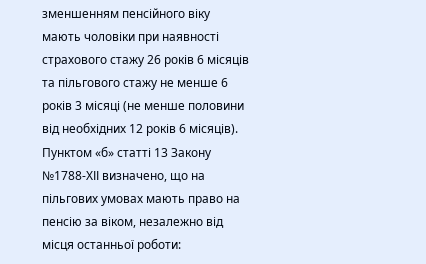зменшенням пенсійного віку мають чоловіки при наявності страхового стажу 26 років 6 місяців та пільгового стажу не менше 6 років 3 місяці (не менше половини від необхідних 12 років 6 місяців). Пунктом «б» статті 13 Закону №1788-ХІІ визначено, що на пільгових умовах мають право на пенсію за віком, незалежно від місця останньої роботи: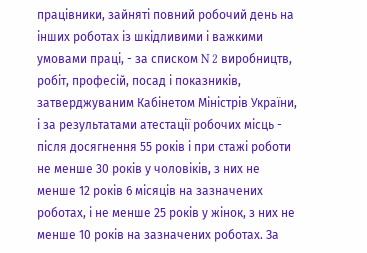працівники, зайняті повний робочий день на інших роботах із шкідливими і важкими умовами праці, - за списком N 2 виробництв, робіт, професій, посад і показників, затверджуваним Кабінетом Міністрів України, і за результатами атестації робочих місць - після досягнення 55 років і при стажі роботи не менше 30 років у чоловіків, з них не менше 12 років 6 місяців на зазначених роботах, і не менше 25 років у жінок, з них не менше 10 років на зазначених роботах. За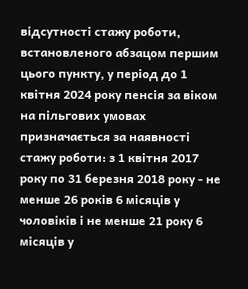відсутності стажу роботи, встановленого абзацом першим цього пункту, у період до 1 квітня 2024 року пенсія за віком на пільгових умовах призначається за наявності стажу роботи: з 1 квітня 2017 року по 31 березня 2018 року - не менше 26 років 6 місяців у чоловіків і не менше 21 року 6 місяців у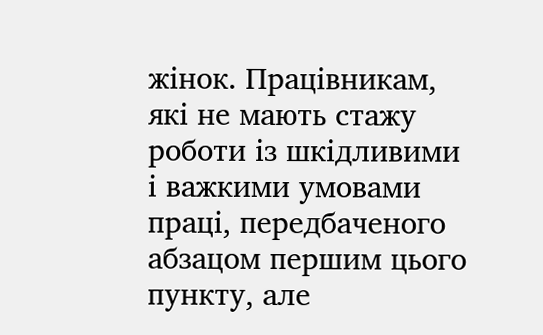жінок. Працівникам, які не мають стажу роботи із шкідливими і важкими умовами праці, передбаченого абзацом першим цього пункту, але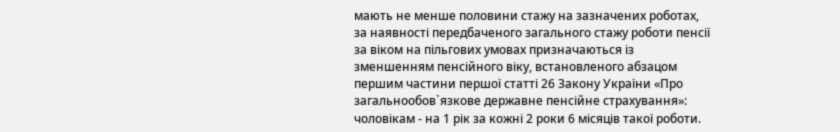мають не менше половини стажу на зазначених роботах, за наявності передбаченого загального стажу роботи пенсії за віком на пільгових умовах призначаються із зменшенням пенсійного віку, встановленого абзацом першим частини першої статті 26 Закону України «Про загальнообов`язкове державне пенсійне страхування»: чоловікам - на 1 рік за кожні 2 роки 6 місяців такої роботи.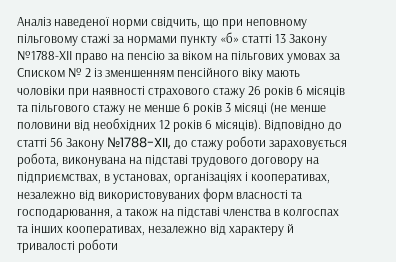Аналіз наведеної норми свідчить, що при неповному пільговому стажі за нормами пункту «б» статті 13 Закону №1788-ХІІ право на пенсію за віком на пільгових умовах за Списком № 2 із зменшенням пенсійного віку мають чоловіки при наявності страхового стажу 26 років 6 місяців та пільгового стажу не менше 6 років 3 місяці (не менше половини від необхідних 12 років 6 місяців). Відповідно до статті 56 Закону №1788-XII, до стажу роботи зараховується робота, виконувана на підставі трудового договору на підприємствах, в установах, організаціях і кооперативах, незалежно від використовуваних форм власності та господарювання, а також на підставі членства в колгоспах та інших кооперативах, незалежно від характеру й тривалості роботи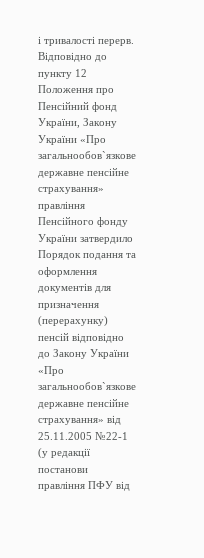і тривалості перерв. Відповідно до пункту 12 Положення про Пенсійний фонд України, Закону України «Про загальнообов`язкове державне пенсійне страхування» правління Пенсійного фонду України затвердило Порядок подання та оформлення документів для призначення (перерахунку) пенсій відповідно до Закону України «Про загальнообов`язкове державне пенсійне страхування» від 25.11.2005 №22-1 (у редакції постанови правління ПФУ від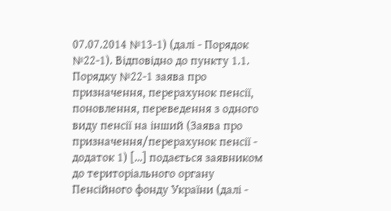07.07.2014 №13-1) (далі - Порядок №22-1). Відповідно до пункту 1.1. Порядку №22-1 заява про призначення, перерахунок пенсії, поновлення, переведення з одного виду пенсії на інший (Заява про призначення/перерахунок пенсії - додаток 1) […] подається заявником до територіального органу Пенсійного фонду України (далі -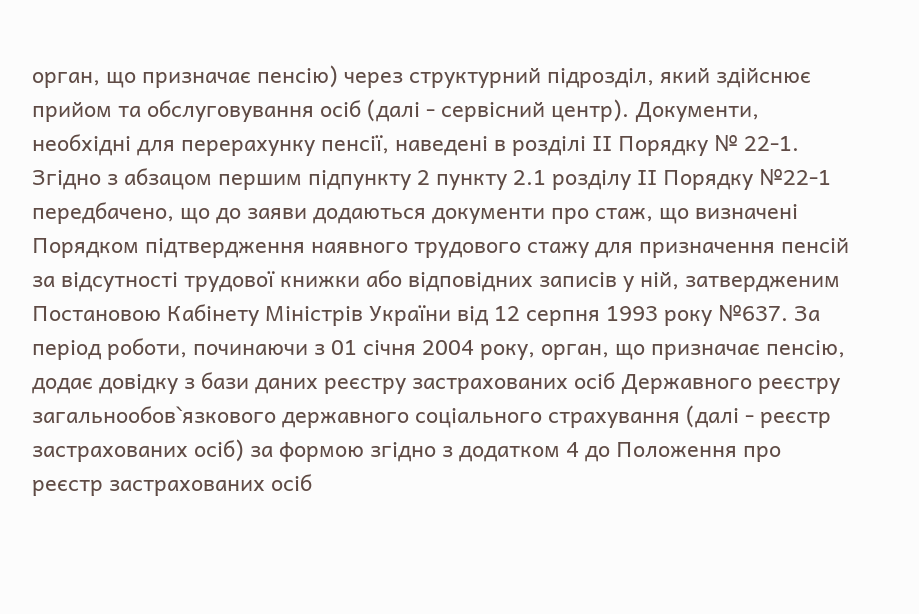орган, що призначає пенсію) через структурний підрозділ, який здійснює прийом та обслуговування осіб (далі - сервісний центр). Документи, необхідні для перерахунку пенсії, наведені в розділі ІІ Порядку № 22-1. Згідно з абзацом першим підпункту 2 пункту 2.1 розділу ІІ Порядку №22-1 передбачено, що до заяви додаються документи про стаж, що визначені Порядком підтвердження наявного трудового стажу для призначення пенсій за відсутності трудової книжки або відповідних записів у ній, затвердженим Постановою Кабінету Міністрів України від 12 серпня 1993 року №637. За період роботи, починаючи з 01 січня 2004 року, орган, що призначає пенсію, додає довідку з бази даних реєстру застрахованих осіб Державного реєстру загальнообов`язкового державного соціального страхування (далі - реєстр застрахованих осіб) за формою згідно з додатком 4 до Положення про реєстр застрахованих осіб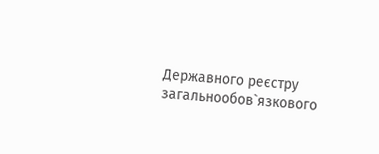Державного реєстру загальнообов`язкового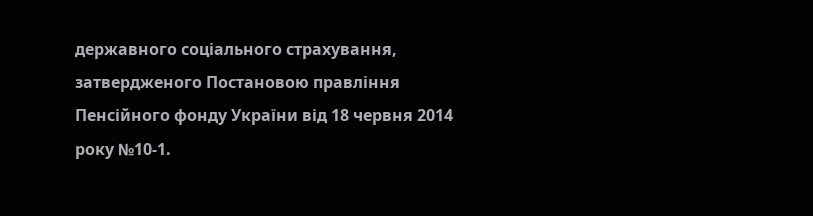державного соціального страхування, затвердженого Постановою правління Пенсійного фонду України від 18 червня 2014 року №10-1.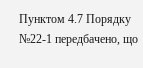Пунктом 4.7 Порядку №22-1 передбачено, що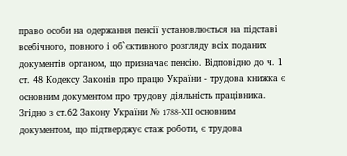право особи на одержання пенсії установлюється на підставі всебічного, повного і об`єктивного розгляду всіх поданих документів органом, що призначає пенсію. Відповідно до ч. 1 ст. 48 Кодексу Законів про працю України - трудова книжка є основним документом про трудову діяльність працівника. Згідно з ст.62 Закону України № 1788-XII основним документом, що підтверджує стаж роботи, є трудова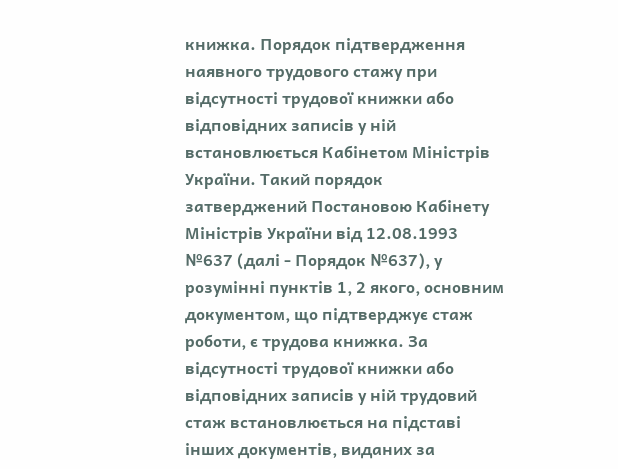книжка. Порядок підтвердження наявного трудового стажу при відсутності трудової книжки або відповідних записів у ній встановлюється Кабінетом Міністрів України. Такий порядок затверджений Постановою Кабінету Міністрів України від 12.08.1993 №637 (далі - Порядок №637), у розумінні пунктів 1, 2 якого, основним документом, що підтверджує стаж роботи, є трудова книжка. За відсутності трудової книжки або відповідних записів у ній трудовий стаж встановлюється на підставі інших документів, виданих за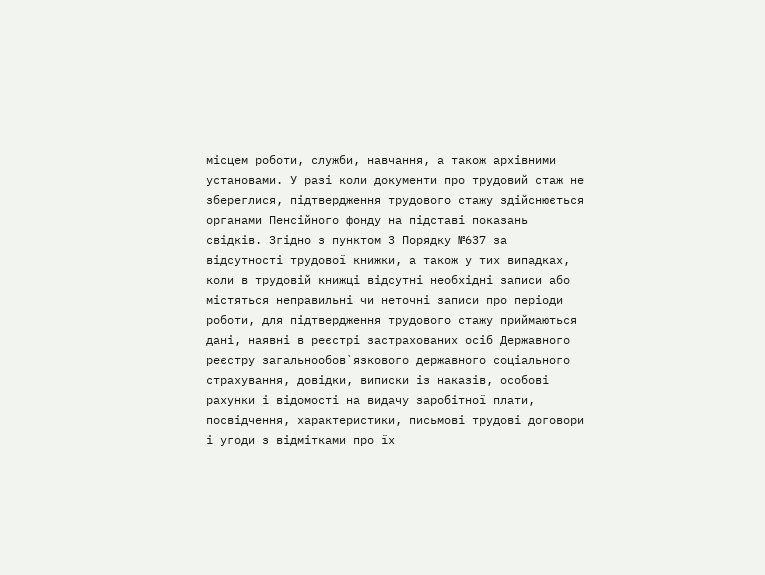місцем роботи, служби, навчання, а також архівними установами. У разі коли документи про трудовий стаж не збереглися, підтвердження трудового стажу здійснюється органами Пенсійного фонду на підставі показань свідків. Згідно з пунктом 3 Порядку №637 за відсутності трудової книжки, а також у тих випадках, коли в трудовій книжці відсутні необхідні записи або містяться неправильні чи неточні записи про періоди роботи, для підтвердження трудового стажу приймаються дані, наявні в реєстрі застрахованих осіб Державного реєстру загальнообов`язкового державного соціального страхування, довідки, виписки із наказів, особові рахунки і відомості на видачу заробітної плати, посвідчення, характеристики, письмові трудові договори і угоди з відмітками про їх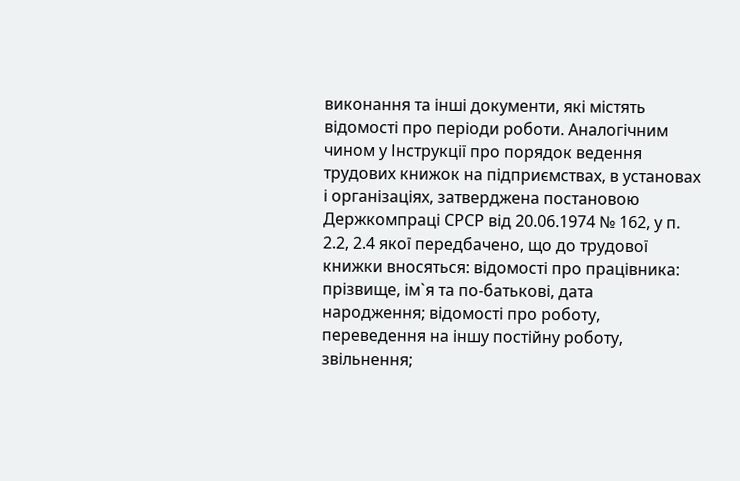виконання та інші документи, які містять відомості про періоди роботи. Аналогічним чином у Інструкції про порядок ведення трудових книжок на підприємствах, в установах і організаціях, затверджена постановою Держкомпраці СРСР від 20.06.1974 № 162, у п. 2.2, 2.4 якої передбачено, що до трудової книжки вносяться: відомості про працівника: прізвище, ім`я та по-батькові, дата народження; відомості про роботу, переведення на іншу постійну роботу, звільнення;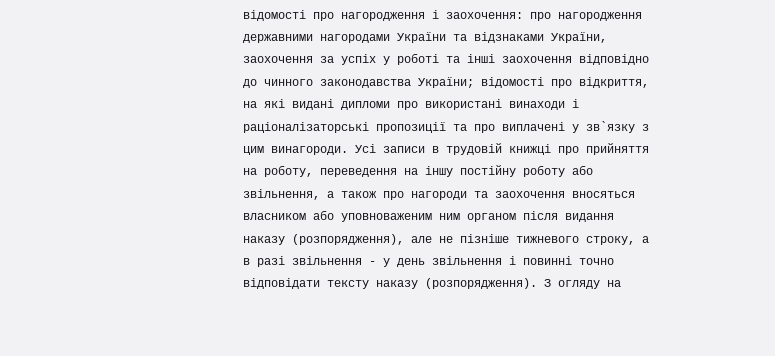відомості про нагородження і заохочення: про нагородження державними нагородами України та відзнаками України, заохочення за успіх у роботі та інші заохочення відповідно до чинного законодавства України; відомості про відкриття, на які видані дипломи про використані винаходи і раціоналізаторські пропозиції та про виплачені у зв`язку з цим винагороди. Усі записи в трудовій книжці про прийняття на роботу, переведення на іншу постійну роботу або звільнення, а також про нагороди та заохочення вносяться власником або уповноваженим ним органом після видання наказу (розпорядження), але не пізніше тижневого строку, а в разі звільнення - у день звільнення і повинні точно відповідати тексту наказу (розпорядження). З огляду на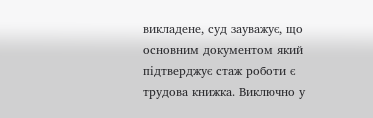викладене, суд зауважує, що основним документом який підтверджує стаж роботи є трудова книжка. Виключно у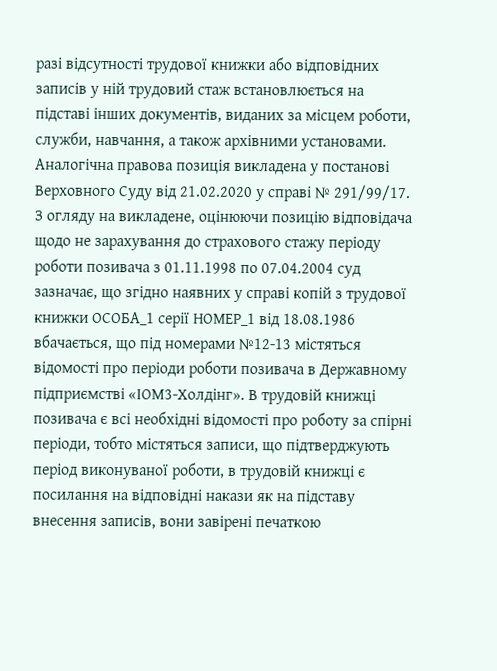разі відсутності трудової книжки або відповідних записів у ній трудовий стаж встановлюється на підставі інших документів, виданих за місцем роботи, служби, навчання, а також архівними установами. Аналогічна правова позиція викладена у постанові Верховного Суду від 21.02.2020 у справі № 291/99/17. З огляду на викладене, оцінюючи позицію відповідача щодо не зарахування до страхового стажу періоду роботи позивача з 01.11.1998 по 07.04.2004 суд зазначає, що згідно наявних у справі копій з трудової книжки ОСОБА_1 серії НОМЕР_1 від 18.08.1986 вбачається, що під номерами №12-13 містяться відомості про періоди роботи позивача в Державному підприємстві «ІOM3-Холдінг». В трудовій книжці позивача є всі необхідні відомості про роботу за спірні періоди, тобто містяться записи, що підтверджують період виконуваної роботи, в трудовій книжці є посилання на відповідні накази як на підставу внесення записів, вони завірені печаткою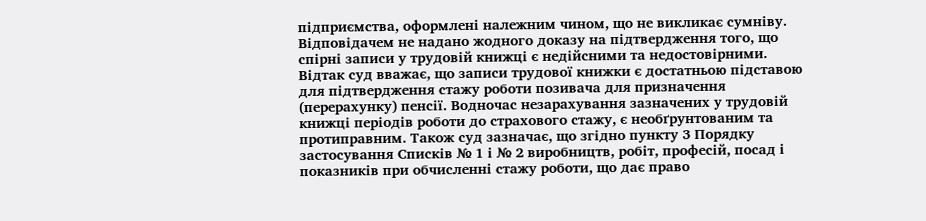підприємства, оформлені належним чином, що не викликає сумніву. Відповідачем не надано жодного доказу на підтвердження того, що спірні записи у трудовій книжці є недійсними та недостовірними. Відтак суд вважає, що записи трудової книжки є достатньою підставою для підтвердження стажу роботи позивача для призначення (перерахунку) пенсії. Водночас незарахування зазначених у трудовій книжці періодів роботи до страхового стажу, є необґрунтованим та протиправним. Також суд зазначає, що згідно пункту 3 Порядку застосування Списків № 1 і № 2 виробництв, робіт, професій, посад і показників при обчисленні стажу роботи, що дає право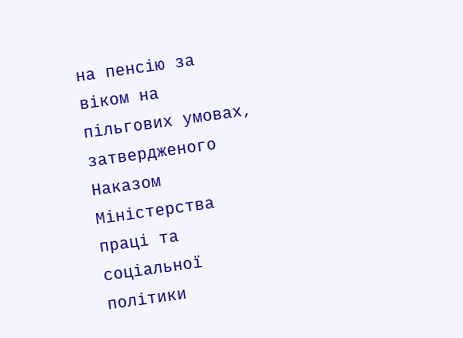на пенсію за віком на пільгових умовах, затвердженого Наказом Міністерства праці та соціальної політики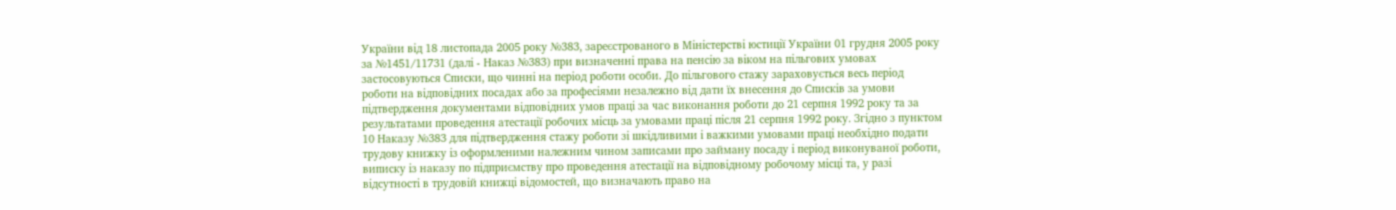України від 18 листопада 2005 року №383, зареєстрованого в Міністерстві юстиції України 01 грудня 2005 року за №1451/11731 (далі - Наказ №383) при визначенні права на пенсію за віком на пільгових умовах застосовуються Списки, що чинні на період роботи особи. До пільгового стажу зараховується весь період роботи на відповідних посадах або за професіями незалежно від дати їх внесення до Списків за умови підтвердження документами відповідних умов праці за час виконання роботи до 21 серпня 1992 року та за результатами проведення атестації робочих місць за умовами праці після 21 серпня 1992 року. Згідно з пунктом 10 Наказу №383 для підтвердження стажу роботи зі шкідливими і важкими умовами праці необхідно подати трудову книжку із оформленими належним чином записами про займану посаду і період виконуваної роботи, виписку із наказу по підприємству про проведення атестації на відповідному робочому місці та, у разі відсутності в трудовій книжці відомостей, що визначають право на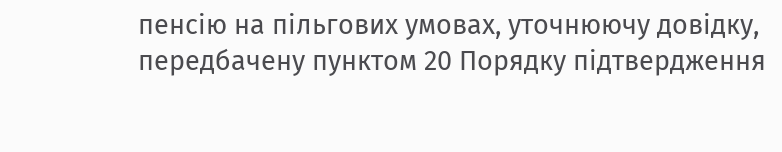пенсію на пільгових умовах, уточнюючу довідку, передбачену пунктом 20 Порядку підтвердження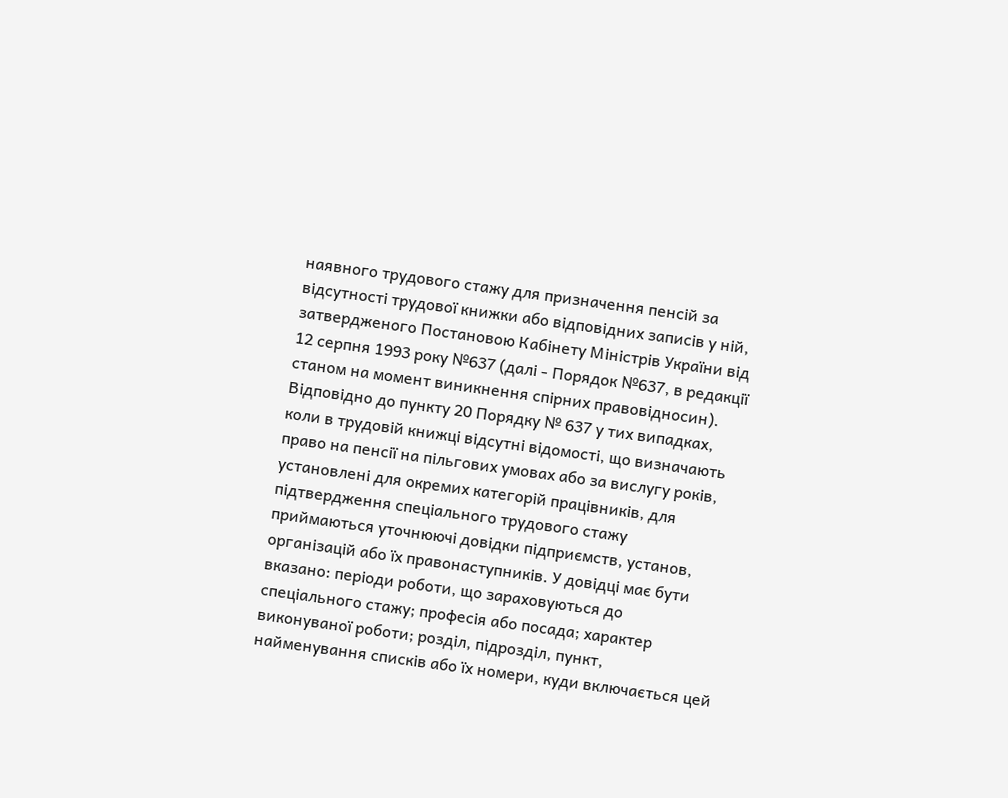наявного трудового стажу для призначення пенсій за відсутності трудової книжки або відповідних записів у ній, затвердженого Постановою Кабінету Міністрів України від 12 серпня 1993 року №637 (далі - Порядок №637, в редакції станом на момент виникнення спірних правовідносин). Відповідно до пункту 20 Порядку № 637 у тих випадках, коли в трудовій книжці відсутні відомості, що визначають право на пенсії на пільгових умовах або за вислугу років, установлені для окремих категорій працівників, для підтвердження спеціального трудового стажу приймаються уточнюючі довідки підприємств, установ, організацій або їх правонаступників. У довідці має бути вказано: періоди роботи, що зараховуються до спеціального стажу; професія або посада; характер виконуваної роботи; розділ, підрозділ, пункт, найменування списків або їх номери, куди включається цей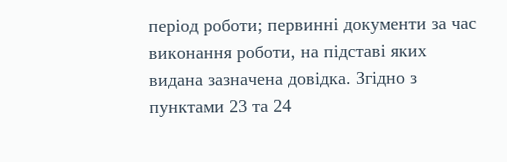період роботи; первинні документи за час виконання роботи, на підставі яких видана зазначена довідка. Згідно з пунктами 23 та 24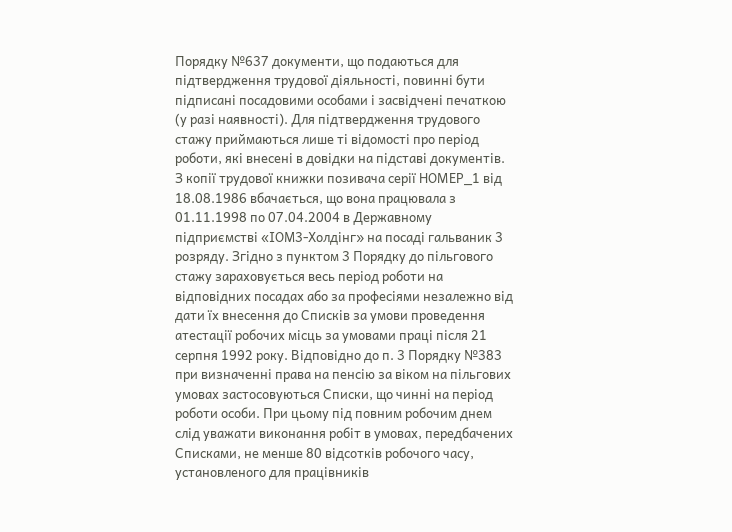Порядку №637 документи, що подаються для підтвердження трудової діяльності, повинні бути підписані посадовими особами і засвідчені печаткою (у разі наявності). Для підтвердження трудового стажу приймаються лише ті відомості про період роботи, які внесені в довідки на підставі документів. З копії трудової книжки позивача серії НОМЕР_1 від 18.08.1986 вбачається, що вона працювала з 01.11.1998 по 07.04.2004 в Державному підприємстві «ІOM3-Холдінг» на посаді гальваник 3 розряду. Згідно з пунктом 3 Порядку до пільгового стажу зараховується весь період роботи на відповідних посадах або за професіями незалежно від дати їх внесення до Списків за умови проведення атестації робочих місць за умовами праці після 21 серпня 1992 року. Відповідно до п. 3 Порядку №383 при визначенні права на пенсію за віком на пільгових умовах застосовуються Списки, що чинні на період роботи особи. При цьому під повним робочим днем слід уважати виконання робіт в умовах, передбачених Списками, не менше 80 відсотків робочого часу, установленого для працівників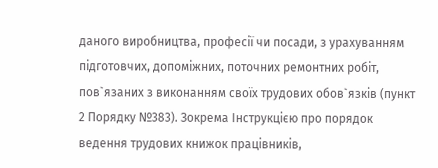даного виробництва, професії чи посади, з урахуванням підготовчих, допоміжних, поточних ремонтних робіт, пов`язаних з виконанням своїх трудових обов`язків (пункт 2 Порядку №383). Зокрема Інструкцією про порядок ведення трудових книжок працівників,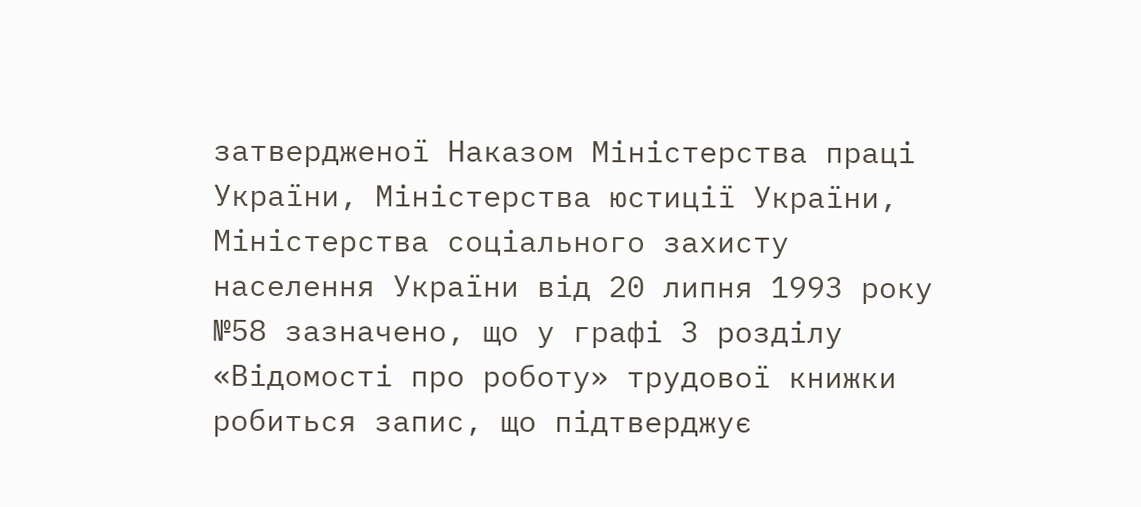затвердженої Наказом Міністерства праці України, Міністерства юстиції України, Міністерства соціального захисту населення України від 20 липня 1993 року №58 зазначено, що у графі 3 розділу «Відомості про роботу» трудової книжки робиться запис, що підтверджує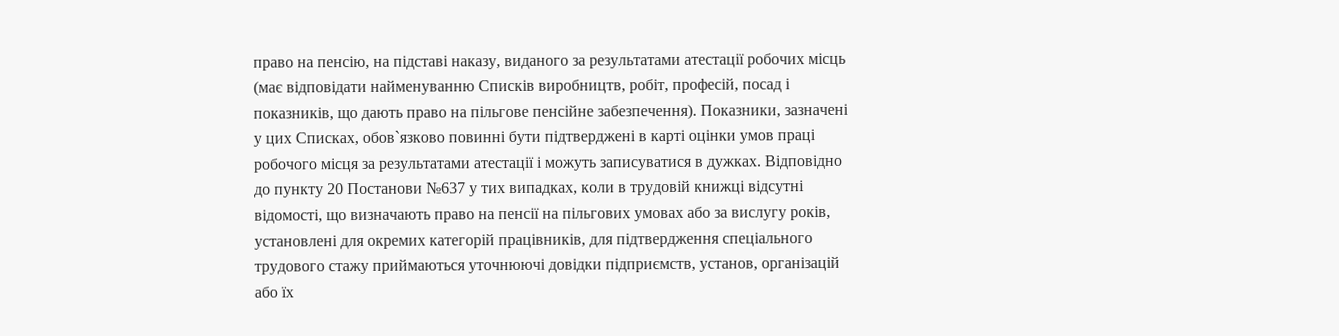право на пенсію, на підставі наказу, виданого за результатами атестації робочих місць (має відповідати найменуванню Списків виробництв, робіт, професій, посад і показників, що дають право на пільгове пенсійне забезпечення). Показники, зазначені у цих Списках, обов`язково повинні бути підтверджені в карті оцінки умов праці робочого місця за результатами атестації і можуть записуватися в дужках. Відповідно до пункту 20 Постанови №637 у тих випадках, коли в трудовій книжці відсутні відомості, що визначають право на пенсії на пільгових умовах або за вислугу років, установлені для окремих категорій працівників, для підтвердження спеціального трудового стажу приймаються уточнюючі довідки підприємств, установ, організацій або їх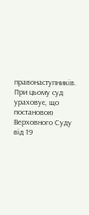правонаступників. При цьому суд ураховує, що постановою Верховного Суду від 19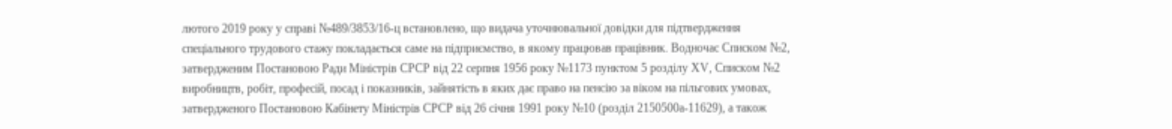лютого 2019 року у справі №489/3853/16-ц встановлено, що видача уточнювальної довідки для підтвердження спеціального трудового стажу покладається саме на підприємство, в якому працював працівник. Водночас Списком №2, затвердженим Постановою Ради Міністрів СРСР від 22 серпня 1956 року №1173 пунктом 5 розділу ХV, Списком №2 виробництв, робіт, професій, посад і показників, зайнятість в яких дає право на пенсію за віком на пільгових умовах, затвердженого Постановою Кабінету Міністрів СРСР від 26 січня 1991 року №10 (розділ 2150500а-11629), а також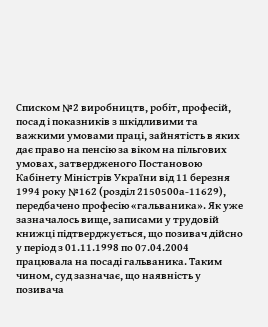Списком №2 виробництв, робіт, професій, посад і показників з шкідливими та важкими умовами праці, зайнятість в яких дає право на пенсію за віком на пільгових умовах, затвердженого Постановою Кабінету Міністрів України від 11 березня 1994 року №162 (розділ 2150500а-11629), передбачено професію «гальваника». Як уже зазначалось вище, записами у трудовій книжці підтверджується, що позивач дійсно у період з 01.11.1998 по 07.04.2004 працювала на посаді гальваника. Таким чином, суд зазначає, що наявність у позивача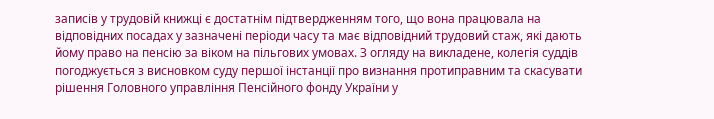записів у трудовій книжці є достатнім підтвердженням того, що вона працювала на відповідних посадах у зазначені періоди часу та має відповідний трудовий стаж, які дають йому право на пенсію за віком на пільгових умовах. З огляду на викладене, колегія суддів погоджується з висновком суду першої інстанції про визнання протиправним та скасувати рішення Головного управління Пенсійного фонду України у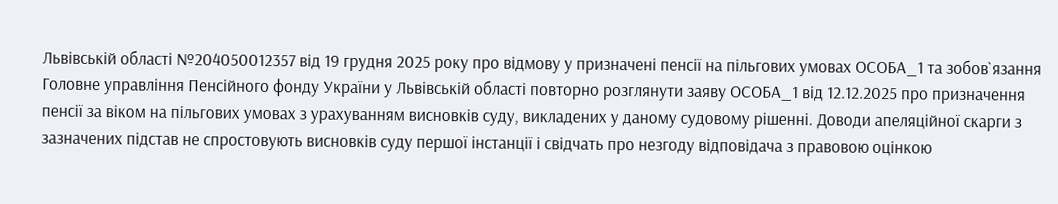Львівській області №204050012357 від 19 грудня 2025 року про відмову у призначені пенсії на пільгових умовах ОСОБА_1 та зобов`язання Головне управління Пенсійного фонду України у Львівській області повторно розглянути заяву ОСОБА_1 від 12.12.2025 про призначення пенсії за віком на пільгових умовах з урахуванням висновків суду, викладених у даному судовому рішенні. Доводи апеляційної скарги з зазначених підстав не спростовують висновків суду першої інстанції і свідчать про незгоду відповідача з правовою оцінкою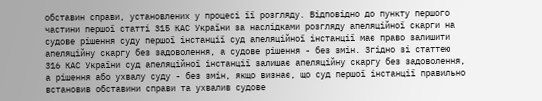обставин справи, установлених у процесі її розгляду. Відповідно до пункту першого частини першої статті 315 КАС України за наслідками розгляду апеляційної скарги на судове рішення суду першої інстанції суд апеляційної інстанції має право залишити апеляційну скаргу без задоволення, а судове рішення - без змін. Згідно зі статтею 316 КАС України суд апеляційної інстанції залишає апеляційну скаргу без задоволення, а рішення або ухвалу суду - без змін, якщо визнає, що суд першої інстанції правильно встановив обставини справи та ухвалив судове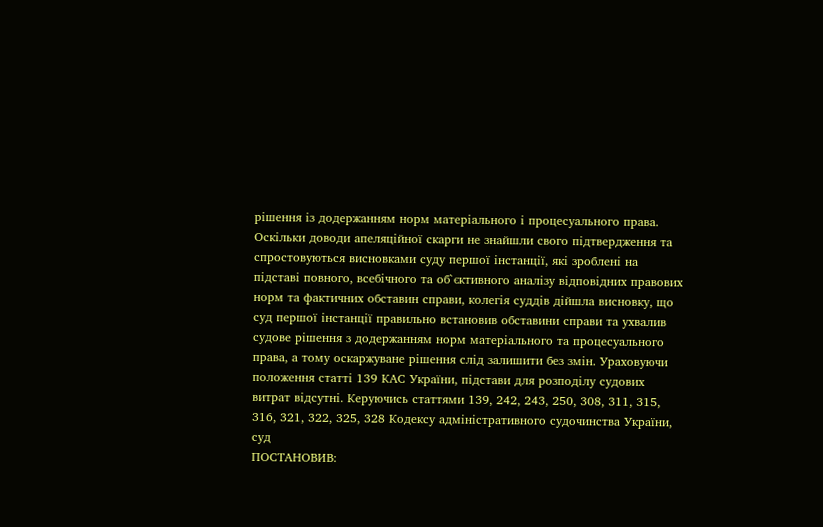рішення із додержанням норм матеріального і процесуального права. Оскільки доводи апеляційної скарги не знайшли свого підтвердження та спростовуються висновками суду першої інстанції, які зроблені на підставі повного, всебічного та об`єктивного аналізу відповідних правових норм та фактичних обставин справи, колегія суддів дійшла висновку, що суд першої інстанції правильно встановив обставини справи та ухвалив судове рішення з додержанням норм матеріального та процесуального права, а тому оскаржуване рішення слід залишити без змін. Ураховуючи положення статті 139 КАС України, підстави для розподілу судових витрат відсутні. Керуючись статтями 139, 242, 243, 250, 308, 311, 315, 316, 321, 322, 325, 328 Кодексу адміністративного судочинства України, суд
ПОСТАНОВИВ: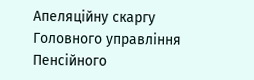Апеляційну скаргу Головного управління Пенсійного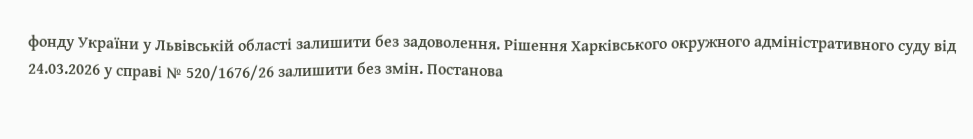фонду України у Львівській області залишити без задоволення. Рішення Харківського окружного адміністративного суду від 24.03.2026 у справі № 520/1676/26 залишити без змін. Постанова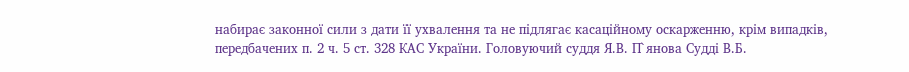набирає законної сили з дати її ухвалення та не підлягає касаційному оскарженню, крім випадків, передбачених п. 2 ч. 5 ст. 328 КАС України. Головуючий суддя Я.В. П`янова Судді В.Б.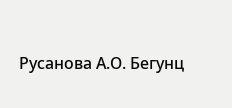Русанова А.О. Бегунц